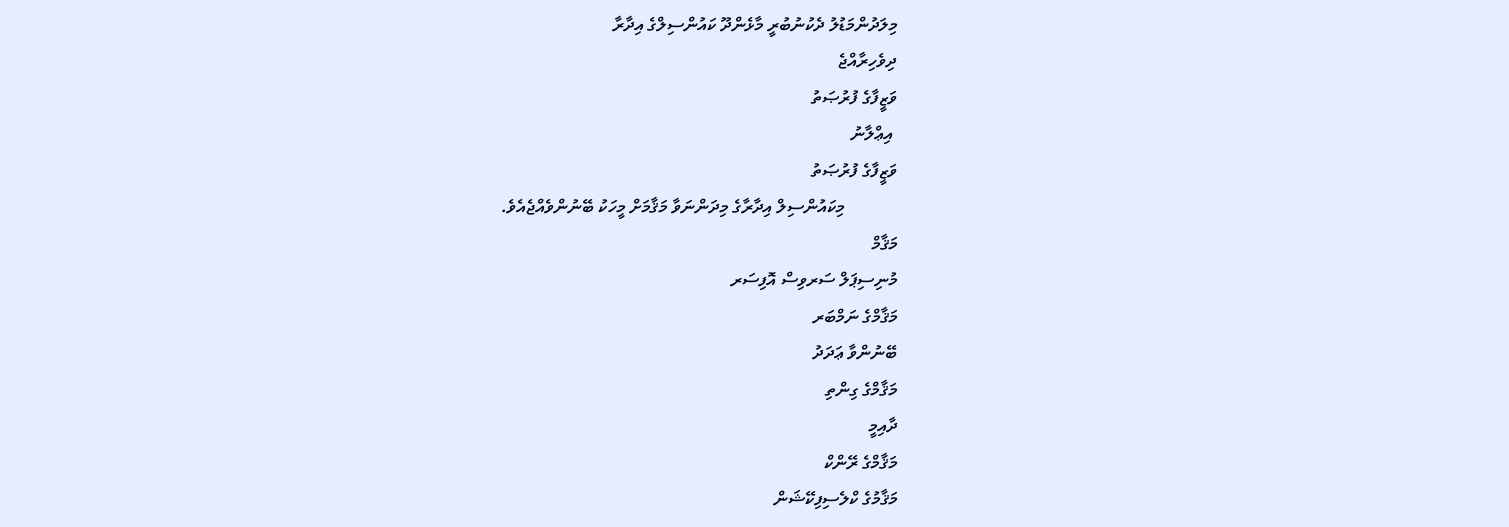މިލަދުންމަޑުލު ދެކުނުބުރީ މާޅެންދޫ ކައުންސިލްގެ އިދާރާ
ދިވެހިރާއްޖެ
ވަޒީފާގެ ފުރުޞަތު
 އިޢްލާނު
ވަޒީފާގެ ފުރުޞަތު
            މިކައުންސިލް އިދާރާގެ މިދަންނަވާ މަޤާމަށް މީހަކު ބޭނުންވެއްޖެއެވެ.
މަޤާމް
މުނިސިޕަލް ސަރވިސް އޮފިސަރ
މަޤާމްގެ ނަމްބަރ
ބޭނުންވާ ޢަދަދު
މަޤާމްގެ ގިންތި
ދާއިމީ
މަޤާމްގެ ރޭންކް
މަޤާމުގެ ކްލެސިފިކޭޝަން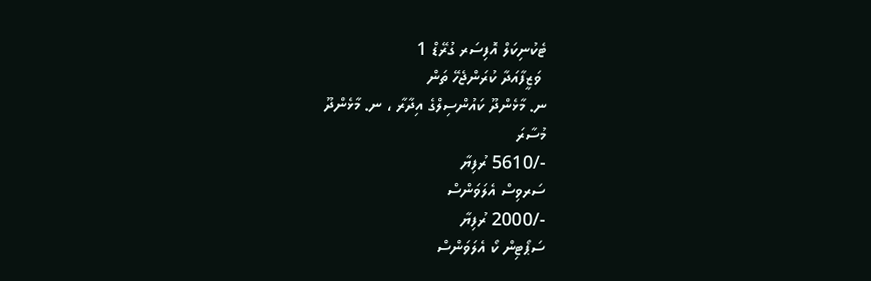ޓެކުނިކަލް އޮފިސަރ ގުރޭޑް 1
 ވަޒީފާއަދާ ކުރަންޖެހޭ ތަން
ނ. މާޅެންދޫ ކައުންސިލްގެ އިދާރާ ، ނ. މާޅެންދޫ
މުސާރަ
-/5610 ރުފިޔާ
ސަރވިސް އެލަވަންސް
-/2000 ރުފިޔާ
ސަޕޯޓިން ކޯ އެލަވަންސް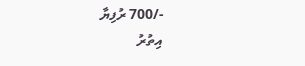-/700 ރުފިޔާ
އިތުރު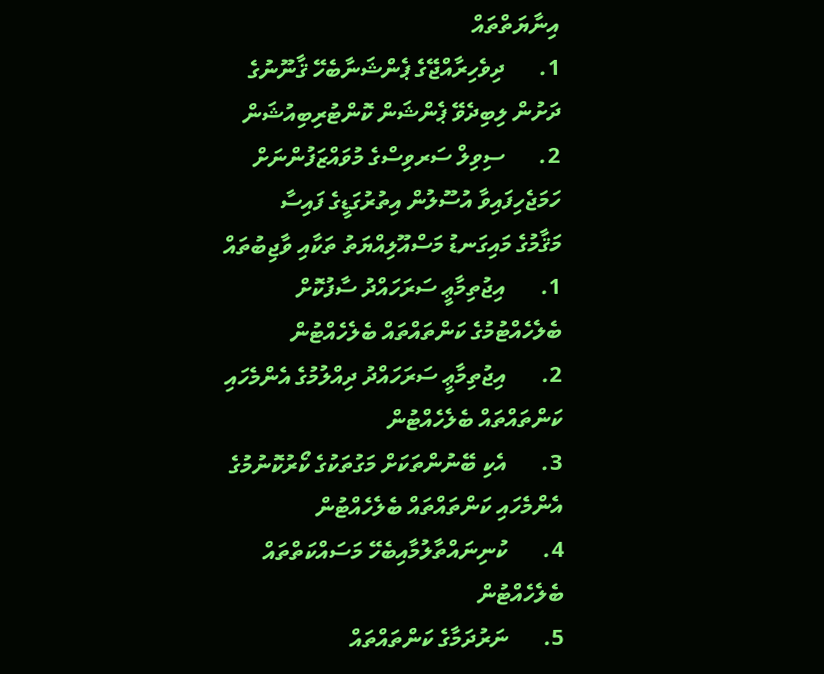އިނާޔަތްތައް
1.      ދިވެހިރާއްޖޭގެ ޕެންޝަނާބެހޭ ޤާނޫނުގެ ދަށުން ލިބިދެވޭ ޕެންޝަން ކޮންޓުރިބިއުޝަން
2.      ސިވިލް ސަރވިސްގެ މުވައްޒަފުންނަށް ހަމަޖެހިފައިވާ އުސޫލުން އިތުރުގަޑީގެ ފައިސާ
މަޤާމުގެ މައިގަނޑު މަސްއޫލިއްޔަތު ތަކާއި ވާޖިބުތައް
1.      އިޖުތިމާޢީ ސަރަހައްދު ސާފުކޮށް ބެލެހެއްޓުމުގެ ކަންތައްތައް ބެލެހެއްޓުން
2.      އިޖުތިމާޢީ ސަރަހައްދު ދިއްލުމުގެ އެންމެހައި ކަންތައްތައް ބެލެހެއްޓުން
3.      އެކި ބޭނުންތަކަށް މަގުތަކުގެ ކޯރުކޮނުމުގެ އެންމެހައި ކަންތައްތައް ބެލެހެއްޓުން
4.      ކުނިނައްތާލުމާއިބެހޭ މަސައްކަތްތައް ބެލެހެއްޓުން
5.      ނަރުދަމާގެ ކަންތައްތައް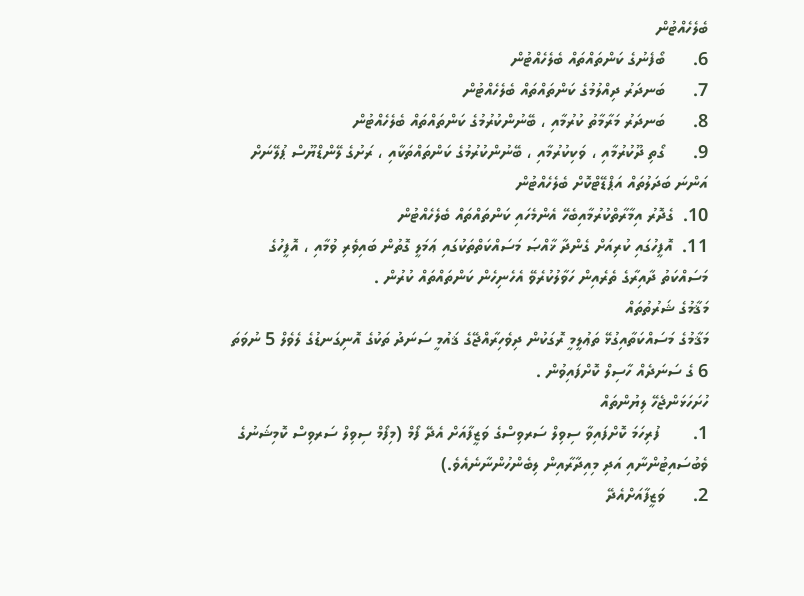ބެލެހެއްޓުން
6.      ބޯފެނުގެ ކަންތައްތައް ބެލެހެއްޓުން
7.      ބަނދަރު ދިއްލުމުގެ ކަންތައްތައް ބެލެހެއްޓުން
8.      ބަނދަރު މަރާމާތު ކުރުމާއި ، ބޭނުންކުރުމުގެ ކަންތައްތައް ބެލެހެއްޓުން
9.      ގޯތި ދޫކުރުމާއި ، ވަކިކުރުމާއި ، ބޭނުންކުރުމުގެ ކަންތައްތަކާއި ، ރަށުގެ ލޭންޑްޔޫސް ޕުލޭނަށް އަންނަ ބަދަލުތައް އަޕްޑޭޓްކޮށް ބެލެހެއްޓުން
10.  ގެދޮރު އިމާރާތްކުރުމާއިބެހޭ އެންމެހައި ކަންތައްތައް ބެލެހެއްޓުން
11.  އޮފީހުގައި ކުރިއަށް ގެންދާ ޚާއްޞަ މަސައްކަތްތަކުގައި ޢަމަލީ ގޮތުން ބައިވެރި ވުމާއި ، އޮފީހުގެ މަސައްކަތު ދާއިރާގެ ތެރެއިން ހަވާލުކުރެވޭ އެހެނިހެން ކަންތައްތައް ކުރުން .
މަޤާމުގެ ޝަރުތުތައް
މަޤާމުގެ މަސައްކަތާއިގުޅޭ ތަޢުލީމީ ރޮގަކުން ދިވެހިރާއްޖޭގެ ޤައުމީ ސަނަދު ތަކުގެ އޮނިގަނޑުގެ ލެވެލް 5 ނުވަތަ 6 ގެ ސަނަދެއް ހާސިލް ކޮށްފައިވުން .
ހުށަހަޅަންޖެހޭ ލިޔުންތައް
1.       ފުރިހަމަ ކޮށްފައިވާ ސިވިލް ސަރވިސްގެ ވަޒީފާއަށް އެދޭ ފޯމް (މިފޯމް ސިވިލް ސަރވިސް ކޮމިޝަނުގެ ވެބުސައިޓުންނާއި އަދި މިއިދާރާއިން ލިބެންހުންނާނެއެވެ.)
2.      ވަޒީފާއަށްއެދޭ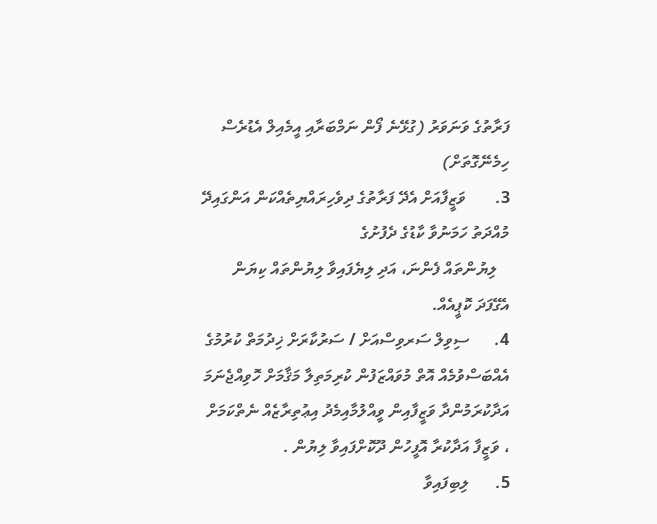ފަރާތުގެ ވަނަވަރު (ގުޅޭނެ ފޯން ނަމްބަރާއި އީމެއިލް އެޑުރެސް ހިމެނޭގޮތަށް)
3.       ވަޒީފާއަށް އެދޭ ފަރާތުގެ ދިވެހިރައްޔިތެއްކަން އަންގައިދޭ މުއްދަތު ހަމަނުވާ ކާޑުގެ ދެފުށުގެ
   ލިޔުންތައް ފެންނަ، އަދި ލިޔެފައިވާ ލިޔުންތައް ކިޔަން އެގޭފަދަ ކޮޕީއެއް.
4.      ސިވިލް ސަރވިސްއަށް / ސަރުކާރަށް ޚިދުމަތް ކުރުމުގެ އެއްބަސްވުމެއް އޮތް މުވައްޒަފުން ކުރިމަތިލާ މަޤާމަށް ހޮވިއްޖެނަމަ އަދާކުރަމުންދާ ވަޒީފާއިން ވީއްލުމާއިމެދު އިޢުތިރާޒެއް ނެތްކަމަށް ، ވަޒީފާ އަދާކުރާ އޮފީހުން ދޫކޮށްފައިވާ ލިޔުން .
5.      ލިބިފައިވާ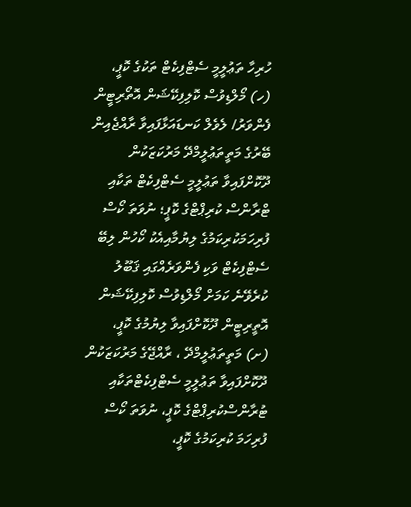ހުރިހާ ތަޢުލީމީ ސެޓްފިކެޓް ތަކުގެ ކޮޕީ،
(ހ) މޯލްޑިވުސް ކޮލިފިކޭޝަން އޮތޯރިޓީން ފެންވަރު/ ލެވެލް ކަނޑައަޅާފައިވާ ރާއްޖެއިން ބޭރުގެ މަތީތަޢުލީމްދޭ މަރުކަޒަކުން ދޫކޮށްފައިވާ ތަޢުލީމީ ސެޓްފިކެޓް ތަކާއި ޓްރާންސް ކުރިޕްޓްގެ ކޮޕީ؛ ނުވަތަ ކޯސް ފުރިހަމަކުރިކަމުގެ ލިޔުމާއިއެކު ކޯހުން ލިބޭ ސެޓްފިކެޓް ވަކި ފެންވަރެއްގައި ޤަބޫލު ކުރެވޭނެ ކަމަށް މޯލްޑިވުސް ކޮލިފިކޭޝަން އޮތީރިޓީން ދޫކޮށްފައިވާ ލިޔުމުގެ ކޮޕީ،
(ށ) މަތީތަޢުލީމްދޭ ، ރާއްޖޭގެ މަރުކަޒަކުން ދޫކޮށްފައިވާ ތަޢުލީމީ ސެޓްފިކެޓްތަކާއި ޓުރާންސްކުރިޕްޓްގެ ކޮޕީ، ނުވަތަ ކޯސް ފުރިހަމަ ކުރިކަމުގެ ކޮޕީ،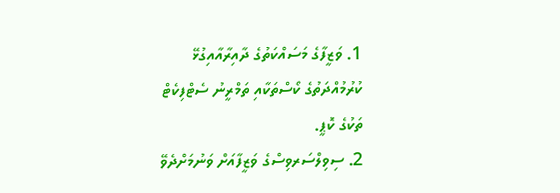1. ވަޒީފާގެ މަސައްކަތުގެ ދާއިރާއާއިގުޅޭ ކުރުމުއްދަތުގެ ކޯސްތަކާއި ތަމްރީނު ސެޓްފިކެޓް ތަކުގެ ކޮޕީ.
2. ސިވިލްސަރވިސްގެ ވަޒީފާއަށް ވަނުމަށްދެވޭ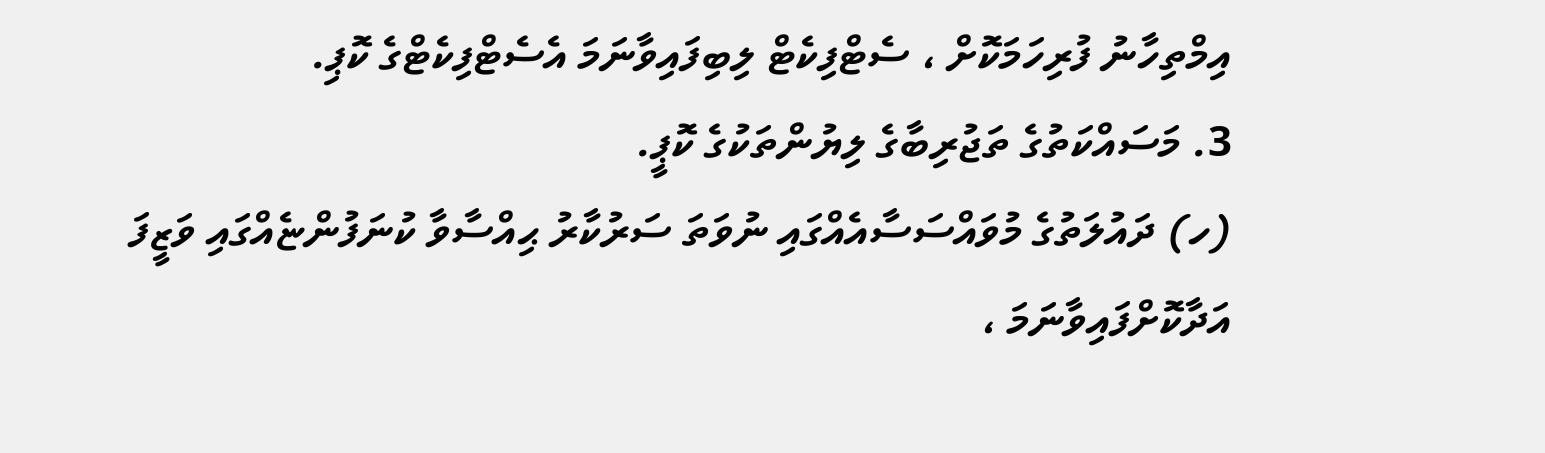އިމްތިހާނު ފުރިހަމަކޮށް ، ސެޓްފިކެޓް ލިބިފައިވާނަމަ އެސެޓްފިކެޓްގެ ކޮޕި.
3. މަސައްކަތުގެ ތަޖުރިބާގެ ލިޔުންތަކުގެ ކޮޕީ.
(ހ) ދައުލަތުގެ މުވައްސަސާއެއްގައި ނުވަތަ ސަރުކާރު ޙިއްސާވާ ކުނަފުންޏެއްގައި ވަޒީފަ އަދާކޮށްފައިވާނަމަ ،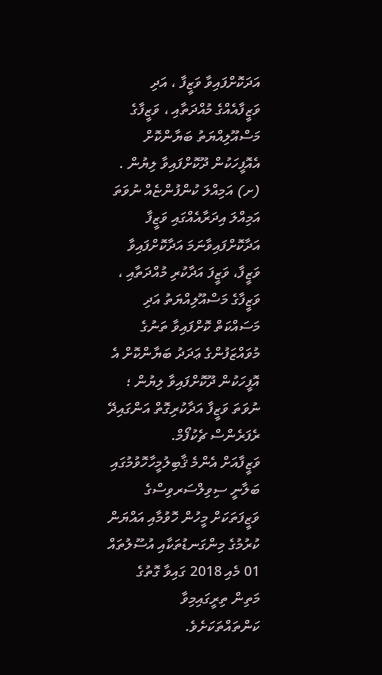އަދަކޮށްފައިވާ ވަޒީފާ ، އަދި ވަޒީފާއެއްގެ މުއްދަތާއި ، ވަޒީފާގެ މަސްއޫލިއްޔަތު ބަޔާންކޮށް އެއޮފީހަކުން ދޫކޮށްފައިވާ ލިޔުން .
(ށ) އަމިއްލަ ކުންފުންޏެއް ނުވަތަ އަމިއްލަ އިދަރާއެއްގައި ވަޒީފާ އަދާކޮށްފައިވާނަމަ އަދާކޮށްފައިވާ ވަޒީފާ، ވަޒީފަ އަދާކުރި މުއްދަތާއި ، ވަޒީފާގެ މަސްއޫލިއްޔަތު އަދި މަސައްކަތް ކޮށްފައިވާ ތަނުގެ މުވައްޒަފުންގެ ޢަދަދު ބަޔާންކޮށް އެ އޮފީހަކުން ދޫކޮށްފައިވާ ލިޔުން ؛ ނުވަތަ ވަޒީފާ އަދާކުރިގޮތް އަންގައިދޭ ރެފަރެންސް ޗެކުފޯމް.
ވަޒީފާއަށް އެންމެ ޤާބިލުމީހާހޮވުމުގައި ބަލާނީ ސިވިލްސަރވިސްގެ ވަޒީފަތަކަށް މީހުން ހޮވުމާއި އައްޔަން ކުރުމުގެ މިންގަނޑުތަކާއި އުސޫލުތައް 01 މެއި 2018 ގައިވާ ގޮތުގެ މަތިން ތިރީގައިމިވާ ކަންތައްތަކަށެވެ.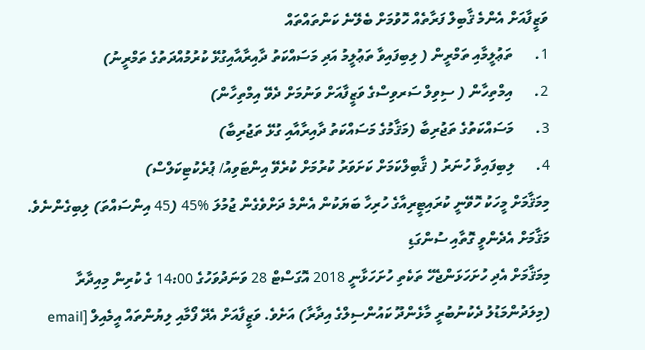ވަޒީފާއަށް އެންމެ ޤާބިލް ފަރާތެއް ހޮވުމަށް ބެލޭނެ ކަންތައްތައް
1.      ތަޢުލީމާއި ތަމްރީން ( ލިބިފައިވާ ތަޢުލީމު އަދި މަސައްކަތު ދާއިރާއާއިގުޅޭ ކުރުމުއްދަތުގެ ތަމްރީނު)
2.      އިމްތިހާން ( ސިވިލް ސަރވިސްގެ ވަޒީފާއަށް ވަނުމަށް ދެވޭ އިމްތިހާން)
3.      މަސައްކަތުގެ ތަޖުރިބާ (މަޤާމުގެ މަސައްކަތު ދާއިރާއާއި ގުޅޭ ތަޖުރިބާ)
4.      ލިބިފައިވާ ހުނަރު ( ޤާބިލްކަމަށް ކަށަވަރު ކުރުމަށް ކުރެވޭ އިންޓަވިއު/ ޕުރެކުޓިކަލްސް)
މިމަޤާމަށް މީހަކު ހޮވޭނީ ކުރައިޓީރިއާގެ ހުރިހާ ބަޔަކުން އެންމެ ދަށްވެގެން ޖުމުލަ %45 (45 އިންސައްތަ) ލިބިގެންނެވެ.
މަޤާމަށް އެދެންވީ ގޮތާއި ސުންގަޑި
މިމަޤާމަށް އެދި ހުށަހަޅަންޖެހޭ ތަކެތި ހުށަހަޅާނީ 2018 އޮގަސްޓް 28 ވަނަދުވަހުގެ 14:00 ގެ ކުރިން މިއިދާރާ (މިލަދުންމަޑުލު ދެކުނުބުރީ މާޅެންދޫ ކައުންސިލްގެ އިދާރާ) އަށެވެ. ވަޒީފާއަށް އެދޭ ފޯމާއި ލިޔުންތައް އީމެއިލް [email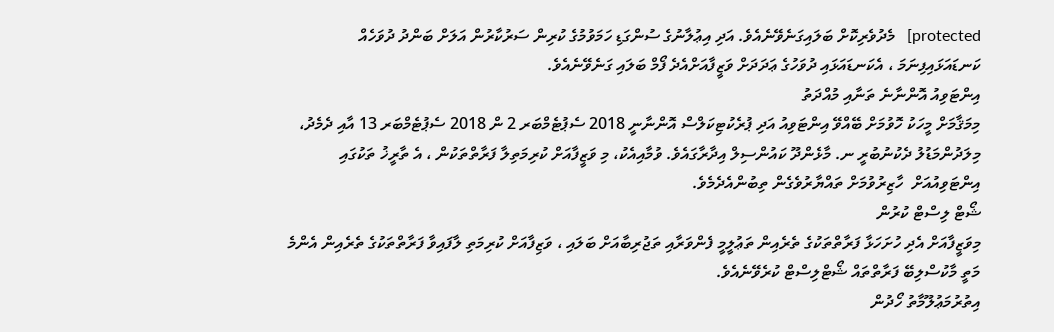protected]   މެދުވެރިކޮށް ބަލައިގަނެވޭނެއެވެ. އަދި އިޢުލާނުގެ ސުންގަޑި ހަމަވުމުގެ ކުރިން ސަރުކާރުން އަލަށް ބަންދު ދުވަހެއް ކަނޑައަޅައިފިނަމަ ، އެކަނޑައަޅައި ދުވަހުގެ ޢަދަދަށް ވަޒީފާއަށްއެދެ ފޯމް ބަލައި ގަނެވޭނެއެވެ.
އިންޓަވިއު އޮންނާނެ ތަނާއި މުއްދަތު
މިމަޤާމަށް މީހަކު ހޮވުމަށް ބޭއްވޭ އިންޓަވިއު އަދި ޕުރެކުޓިކަލްސް އޮންނާނީ 2018 ސެޕުޓެމްބަރ 2 ން 2018 ސެޕުޓެމްބަރ 13 އާއި ދެމެދު، މިލަދުންމަޑުލު ދެކުނުބުރީ ނ. މާޅެންދޫ ކައުންސިލް އިދާރާގައެވެ. ވުމާއިއެކު، މި ވަޒީފާއަށް ކުރިމަތިލާ ފަރާތްތަކުން ، އެ ތާރީޚު ތަކުގައި އިންޓަވިއުއަށް  ހާޒިރުވުމަށް ތައްޔާރުވެގެން ތިބުންއެދެމެވެ.
ޝޯޓް ލިސްޓް ކުރުން
މިވަޒީފާއަށް އެދި ހުށަހަޅާ ފަރާތްތަކުގެ ތެރެއިން ތަޢުލީމީ ފެންވަރާއި ތަޖުރިބާއަށް ބަލައި ، ވަޒިފާއަށް ކުރިމަތި ލާފައިވާ ފަރާތްތަކުގެ ތެރެއިން އެންމެ މަތީ މާކުސްލިބޭ ފަރާތްތައް ޝޯޓްލިސްޓް ކުރެވޭނެއެވެ.
އިތުރުމަޢުލޫމާތު ހޯދުން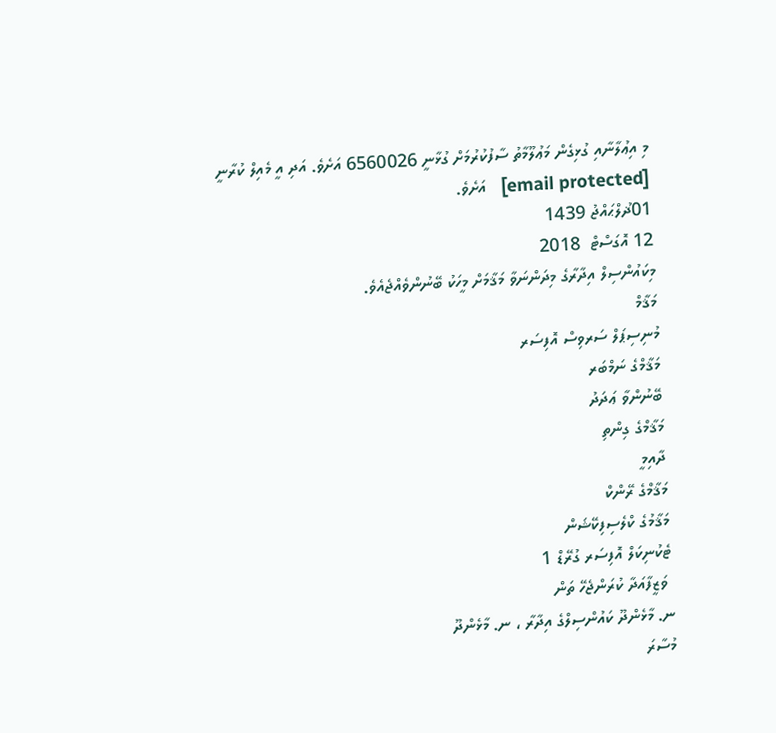މި އިޢުލާނާއި ގުޅިގެން މަޢުލޫމާތު ސާފުކުރުމަށް ގުޅާނީ 6560026 އަށެވެ. އަދި އީ މެއިލް ކުރާނީ [email protected]   އަށެވެ.
01ޛުލްޙައްޖު 1439
12 އޮގަސްޓް  2018
މިކައުންސިލް އިދާރާގެ މިދަންނަވާ މަޤާމަށް މީހަކު ބޭނުންވެއްޖެއެވެ.
މަޤާމް
މުނިސިޕަލް ސަރވިސް އޮފިސަރ
މަޤާމްގެ ނަމްބަރ
ބޭނުންވާ ޢަދަދު
މަޤާމްގެ ގިންތި
ދާއިމީ
މަޤާމްގެ ރޭންކް
މަޤާމުގެ ކްލެސިފިކޭޝަން
ޓެކުނިކަލް އޮފިސަރ ގުރޭޑް 1
 ވަޒީފާއަދާ ކުރަންޖެހޭ ތަން
ނ. މާޅެންދޫ ކައުންސިލްގެ އިދާރާ ، ނ. މާޅެންދޫ
މުސާރަ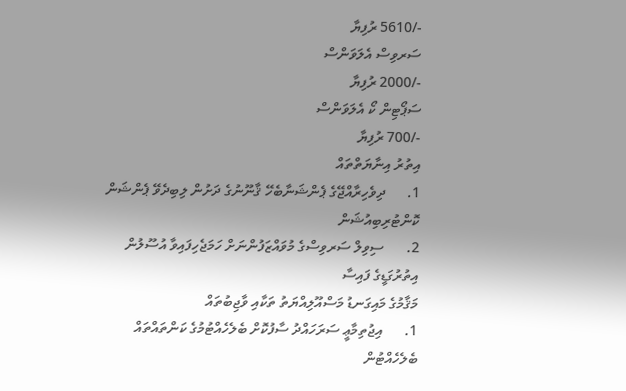-/5610 ރުފިޔާ
ސަރވިސް އެލަވަންސް
-/2000 ރުފިޔާ
ސަޕޯޓިން ކޯ އެލަވަންސް
-/700 ރުފިޔާ
އިތުރު އިނާޔަތްތައް
1.      ދިވެހިރާއްޖޭގެ ޕެންޝަނާބެހޭ ޤާނޫނުގެ ދަށުން ލިބިދެވޭ ޕެންޝަން ކޮންޓުރިބިއުޝަން
2.      ސިވިލް ސަރވިސްގެ މުވައްޒަފުންނަށް ހަމަޖެހިފައިވާ އުސޫލުން އިތުރުގަޑީގެ ފައިސާ
މަޤާމުގެ މައިގަނޑު މަސްއޫލިއްޔަތު ތަކާއި ވާޖިބުތައް
1.      އިޖުތިމާޢީ ސަރަހައްދު ސާފުކޮށް ބެލެހެއްޓުމުގެ ކަންތައްތައް ބެލެހެއްޓުން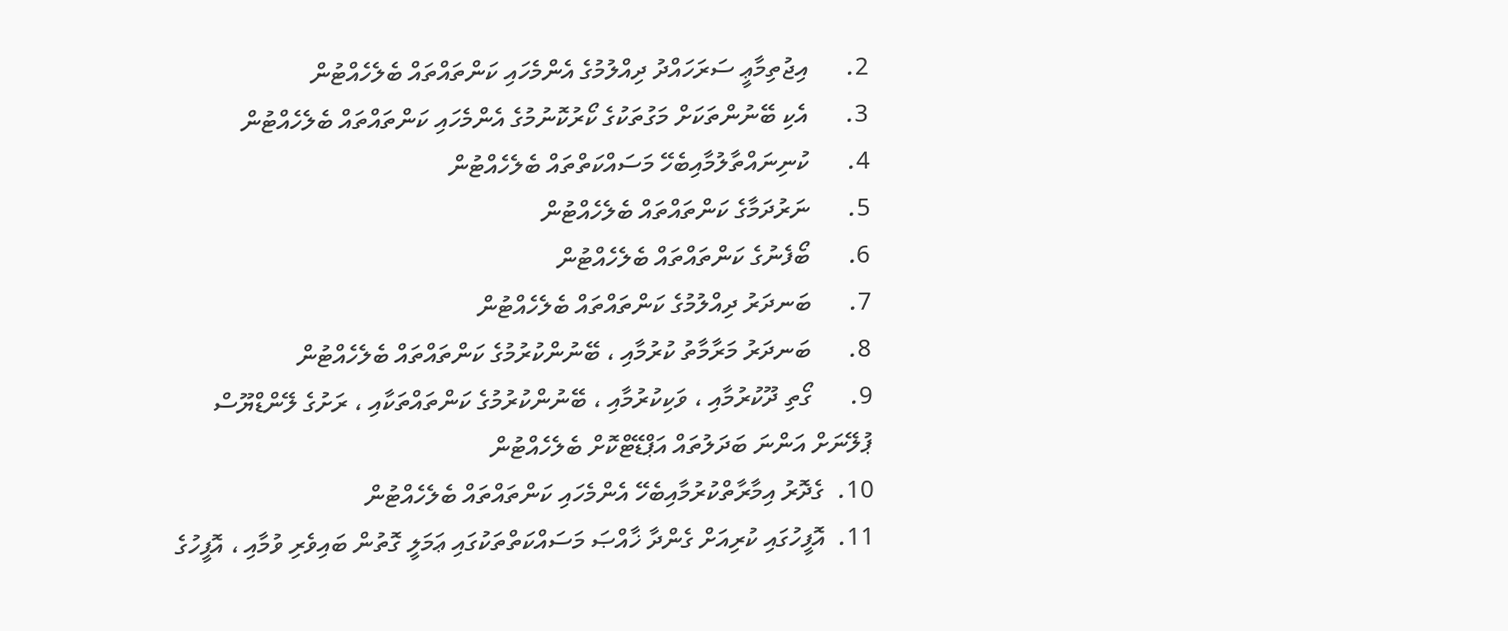2.      އިޖުތިމާޢީ ސަރަހައްދު ދިއްލުމުގެ އެންމެހައި ކަންތައްތައް ބެލެހެއްޓުން
3.      އެކި ބޭނުންތަކަށް މަގުތަކުގެ ކޯރުކޮނުމުގެ އެންމެހައި ކަންތައްތައް ބެލެހެއްޓުން
4.      ކުނިނައްތާލުމާއިބެހޭ މަސައްކަތްތައް ބެލެހެއްޓުން
5.      ނަރުދަމާގެ ކަންތައްތައް ބެލެހެއްޓުން
6.      ބޯފެނުގެ ކަންތައްތައް ބެލެހެއްޓުން
7.      ބަނދަރު ދިއްލުމުގެ ކަންތައްތައް ބެލެހެއްޓުން
8.      ބަނދަރު މަރާމާތު ކުރުމާއި ، ބޭނުންކުރުމުގެ ކަންތައްތައް ބެލެހެއްޓުން
9.      ގޯތި ދޫކުރުމާއި ، ވަކިކުރުމާއި ، ބޭނުންކުރުމުގެ ކަންތައްތަކާއި ، ރަށުގެ ލޭންޑްޔޫސް ޕުލޭނަށް އަންނަ ބަދަލުތައް އަޕްޑޭޓްކޮށް ބެލެހެއްޓުން
10.  ގެދޮރު އިމާރާތްކުރުމާއިބެހޭ އެންމެހައި ކަންތައްތައް ބެލެހެއްޓުން
11.  އޮފީހުގައި ކުރިއަށް ގެންދާ ޚާއްޞަ މަސައްކަތްތަކުގައި ޢަމަލީ ގޮތުން ބައިވެރި ވުމާއި ، އޮފީހުގެ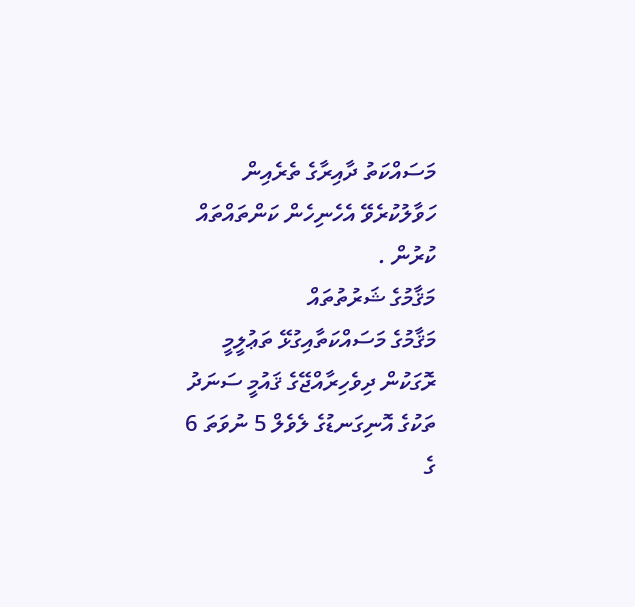މަސައްކަތު ދާއިރާގެ ތެރެއިން ހަވާލުކުރެވޭ އެހެނިހެން ކަންތައްތައް ކުރުން .
މަޤާމުގެ ޝަރުތުތައް
މަޤާމުގެ މަސައްކަތާއިގުޅޭ ތަޢުލީމީ ރޮގަކުން ދިވެހިރާއްޖޭގެ ޤައުމީ ސަނަދު ތަކުގެ އޮނިގަނޑުގެ ލެވެލް 5 ނުވަތަ 6 ގެ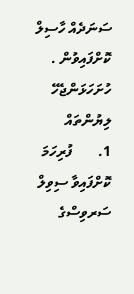ސަނަދެއް ހާސިލް ކޮށްފައިވުން .
ހުށަހަޅަންޖެހޭ ލިޔުންތައް
1.       ފުރިހަމަ ކޮށްފައިވާ ސިވިލް ސަރވިސްގެ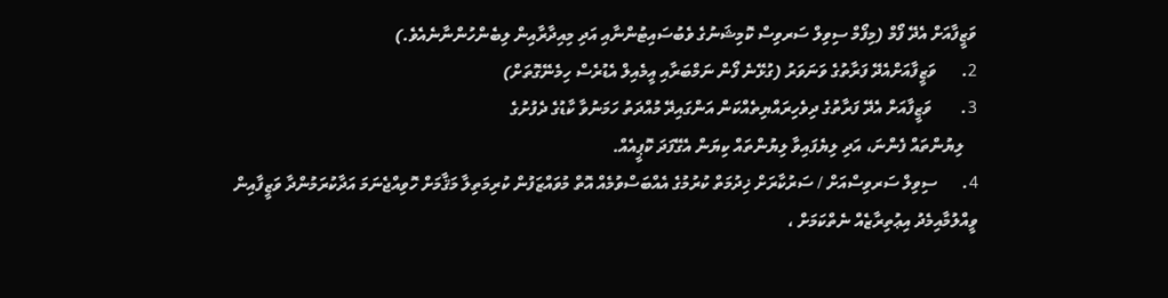ވަޒީފާއަށް އެދޭ ފޯމް (މިފޯމް ސިވިލް ސަރވިސް ކޮމިޝަނުގެ ވެބުސައިޓުންނާއި އަދި މިއިދާރާއިން ލިބެންހުންނާނެއެވެ.)
2.      ވަޒީފާއަށްއެދޭ ފަރާތުގެ ވަނަވަރު (ގުޅޭނެ ފޯން ނަމްބަރާއި އީމެއިލް އެޑުރެސް ހިމެނޭގޮތަށް)
3.       ވަޒީފާއަށް އެދޭ ފަރާތުގެ ދިވެހިރައްޔިތެއްކަން އަންގައިދޭ މުއްދަތު ހަމަނުވާ ކާޑުގެ ދެފުށުގެ
   ލިޔުންތައް ފެންނަ، އަދި ލިޔެފައިވާ ލިޔުންތައް ކިޔަން އެގޭފަދަ ކޮޕީއެއް.
4.      ސިވިލް ސަރވިސްއަށް / ސަރުކާރަށް ޚިދުމަތް ކުރުމުގެ އެއްބަސްވުމެއް އޮތް މުވައްޒަފުން ކުރިމަތިލާ މަޤާމަށް ހޮވިއްޖެނަމަ އަދާކުރަމުންދާ ވަޒީފާއިން ވީއްލުމާއިމެދު އިޢުތިރާޒެއް ނެތްކަމަށް ،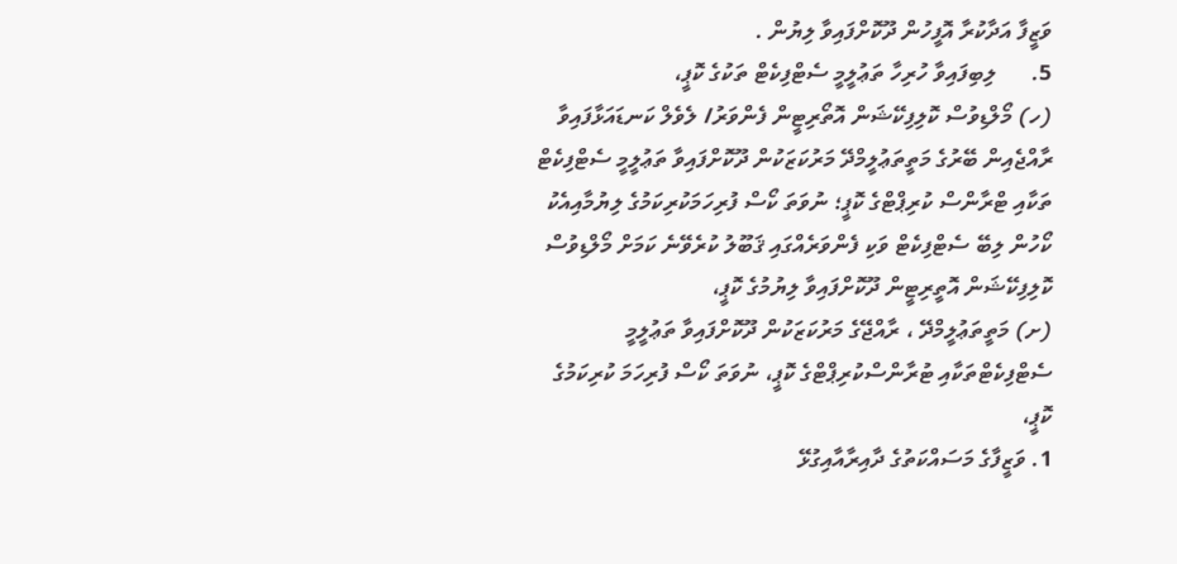ވަޒީފާ އަދާކުރާ އޮފީހުން ދޫކޮށްފައިވާ ލިޔުން .
5.      ލިބިފައިވާ ހުރިހާ ތަޢުލީމީ ސެޓްފިކެޓް ތަކުގެ ކޮޕީ،
(ހ) މޯލްޑިވުސް ކޮލިފިކޭޝަން އޮތޯރިޓީން ފެންވަރު/ ލެވެލް ކަނޑައަޅާފައިވާ ރާއްޖެއިން ބޭރުގެ މަތީތަޢުލީމްދޭ މަރުކަޒަކުން ދޫކޮށްފައިވާ ތަޢުލީމީ ސެޓްފިކެޓް ތަކާއި ޓްރާންސް ކުރިޕްޓްގެ ކޮޕީ؛ ނުވަތަ ކޯސް ފުރިހަމަކުރިކަމުގެ ލިޔުމާއިއެކު ކޯހުން ލިބޭ ސެޓްފިކެޓް ވަކި ފެންވަރެއްގައި ޤަބޫލު ކުރެވޭނެ ކަމަށް މޯލްޑިވުސް ކޮލިފިކޭޝަން އޮތީރިޓީން ދޫކޮށްފައިވާ ލިޔުމުގެ ކޮޕީ،
(ށ) މަތީތަޢުލީމްދޭ ، ރާއްޖޭގެ މަރުކަޒަކުން ދޫކޮށްފައިވާ ތަޢުލީމީ ސެޓްފިކެޓްތަކާއި ޓުރާންސްކުރިޕްޓްގެ ކޮޕީ، ނުވަތަ ކޯސް ފުރިހަމަ ކުރިކަމުގެ ކޮޕީ،
1. ވަޒީފާގެ މަސައްކަތުގެ ދާއިރާއާއިގުޅޭ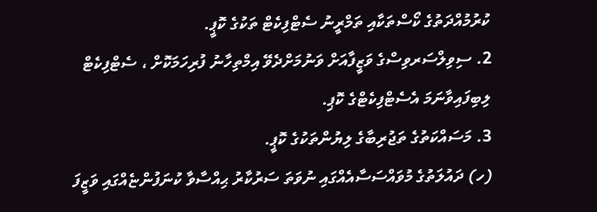ކުރުމުއްދަތުގެ ކޯސްތަކާއި ތަމްރީނު ސެޓްފިކެޓް ތަކުގެ ކޮޕީ.
2. ސިވިލްސަރވިސްގެ ވަޒީފާއަށް ވަނުމަށްދެވޭ އިމްތިހާނު ފުރިހަމަކޮށް ، ސެޓްފިކެޓް ލިބިފައިވާނަމަ އެސެޓްފިކެޓްގެ ކޮޕި.
3. މަސައްކަތުގެ ތަޖުރިބާގެ ލިޔުންތަކުގެ ކޮޕީ.
(ހ) ދައުލަތުގެ މުވައްސަސާއެއްގައި ނުވަތަ ސަރުކާރު ޙިއްސާވާ ކުނަފުންޏެއްގައި ވަޒީފަ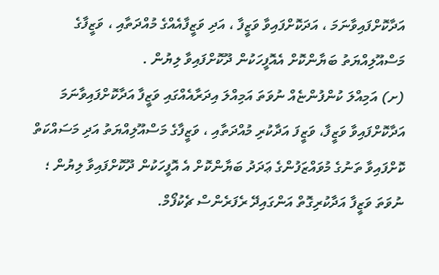އަދާކޮށްފައިވާނަމަ ، އަދަކޮށްފައިވާ ވަޒީފާ ، އަދި ވަޒީފާއެއްގެ މުއްދަތާއި ، ވަޒީފާގެ މަސްއޫލިއްޔަތު ބަޔާންކޮށް އެއޮފީހަކުން ދޫކޮށްފައިވާ ލިޔުން .
(ށ) އަމިއްލަ ކުންފުންޏެއް ނުވަތަ އަމިއްލަ އިދަރާއެއްގައި ވަޒީފާ އަދާކޮށްފައިވާނަމަ އަދާކޮށްފައިވާ ވަޒީފާ، ވަޒީފަ އަދާކުރި މުއްދަތާއި ، ވަޒީފާގެ މަސްއޫލިއްޔަތު އަދި މަސައްކަތް ކޮށްފައިވާ ތަނުގެ މުވައްޒަފުންގެ ޢަދަދު ބަޔާންކޮށް އެ އޮފީހަކުން ދޫކޮށްފައިވާ ލިޔުން ؛ ނުވަތަ ވަޒީފާ އަދާކުރިގޮތް އަންގައިދޭ ރެފަރެންސް ޗެކުފޯމް.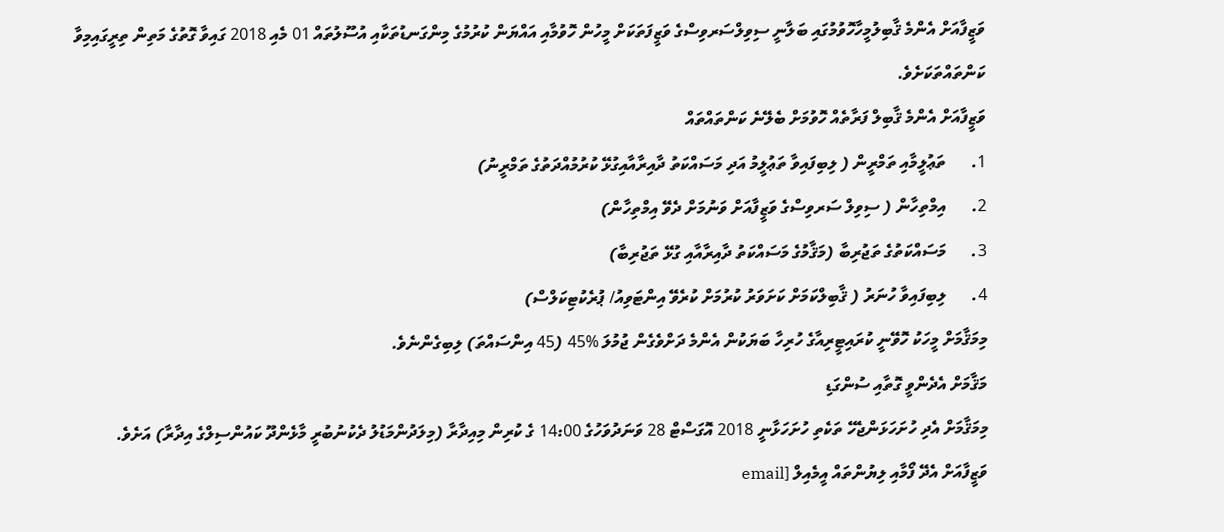ވަޒީފާއަށް އެންމެ ޤާބިލުމީހާހޮވުމުގައި ބަލާނީ ސިވިލްސަރވިސްގެ ވަޒީފަތަކަށް މީހުން ހޮވުމާއި އައްޔަން ކުރުމުގެ މިންގަނޑުތަކާއި އުސޫލުތައް 01 މެއި 2018 ގައިވާ ގޮތުގެ މަތިން ތިރީގައިމިވާ ކަންތައްތަކަށެވެ.
ވަޒީފާއަށް އެންމެ ޤާބިލް ފަރާތެއް ހޮވުމަށް ބެލޭނެ ކަންތައްތައް
1.      ތަޢުލީމާއި ތަމްރީން ( ލިބިފައިވާ ތަޢުލީމު އަދި މަސައްކަތު ދާއިރާއާއިގުޅޭ ކުރުމުއްދަތުގެ ތަމްރީނު)
2.      އިމްތިހާން ( ސިވިލް ސަރވިސްގެ ވަޒީފާއަށް ވަނުމަށް ދެވޭ އިމްތިހާން)
3.      މަސައްކަތުގެ ތަޖުރިބާ (މަޤާމުގެ މަސައްކަތު ދާއިރާއާއި ގުޅޭ ތަޖުރިބާ)
4.      ލިބިފައިވާ ހުނަރު ( ޤާބިލްކަމަށް ކަށަވަރު ކުރުމަށް ކުރެވޭ އިންޓަވިއު/ ޕުރެކުޓިކަލްސް)
މިމަޤާމަށް މީހަކު ހޮވޭނީ ކުރައިޓީރިއާގެ ހުރިހާ ބަޔަކުން އެންމެ ދަށްވެގެން ޖުމުލަ %45 (45 އިންސައްތަ) ލިބިގެންނެވެ.
މަޤާމަށް އެދެންވީ ގޮތާއި ސުންގަޑި
މިމަޤާމަށް އެދި ހުށަހަޅަންޖެހޭ ތަކެތި ހުށަހަޅާނީ 2018 އޮގަސްޓް 28 ވަނަދުވަހުގެ 14:00 ގެ ކުރިން މިއިދާރާ (މިލަދުންމަޑުލު ދެކުނުބުރީ މާޅެންދޫ ކައުންސިލްގެ އިދާރާ) އަށެވެ. ވަޒީފާއަށް އެދޭ ފޯމާއި ލިޔުންތައް އީމެއިލް [email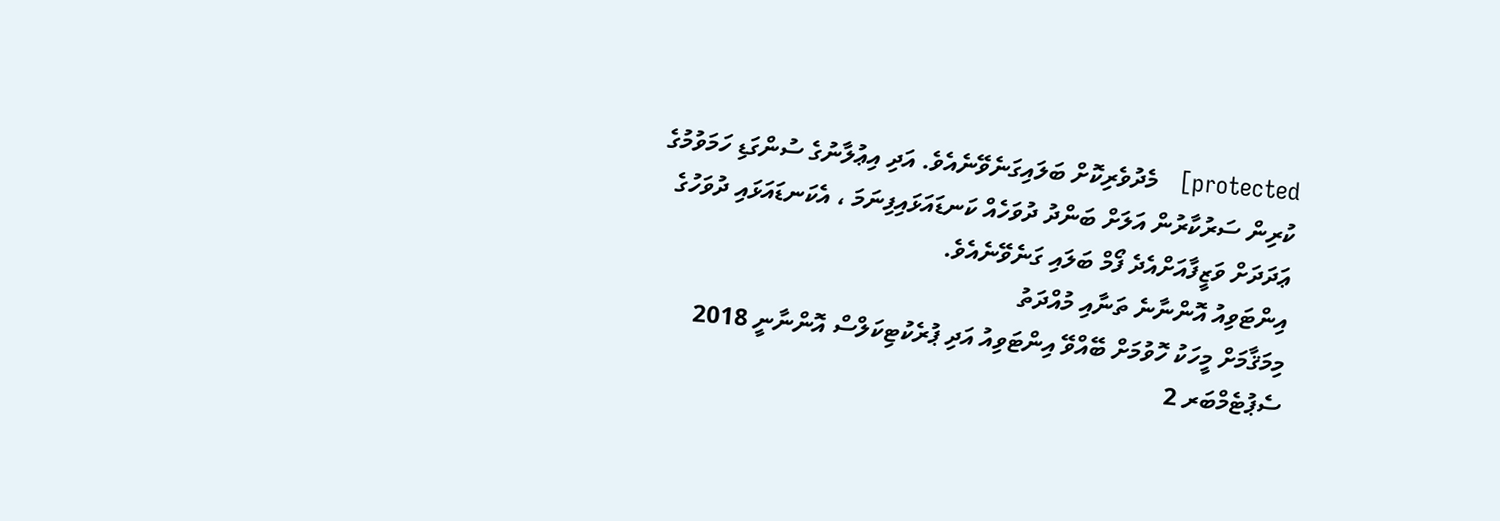protected]   މެދުވެރިކޮށް ބަލައިގަނެވޭނެއެވެ. އަދި އިޢުލާނުގެ ސުންގަޑި ހަމަވުމުގެ ކުރިން ސަރުކާރުން އަލަށް ބަންދު ދުވަހެއް ކަނޑައަޅައިފިނަމަ ، އެކަނޑައަޅައި ދުވަހުގެ ޢަދަދަށް ވަޒީފާއަށްއެދެ ފޯމް ބަލައި ގަނެވޭނެއެވެ.
އިންޓަވިއު އޮންނާނެ ތަނާއި މުއްދަތު
މިމަޤާމަށް މީހަކު ހޮވުމަށް ބޭއްވޭ އިންޓަވިއު އަދި ޕުރެކުޓިކަލްސް އޮންނާނީ 2018 ސެޕުޓެމްބަރ 2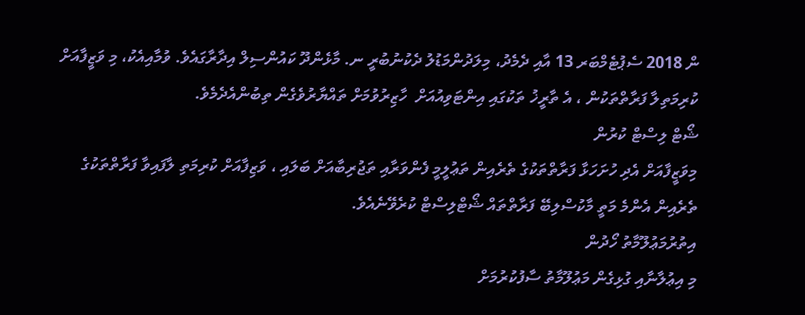ން 2018 ސެޕުޓެމްބަރ 13 އާއި ދެމެދު، މިލަދުންމަޑުލު ދެކުނުބުރީ ނ. މާޅެންދޫ ކައުންސިލް އިދާރާގައެވެ. ވުމާއިއެކު، މި ވަޒީފާއަށް ކުރިމަތިލާ ފަރާތްތަކުން ، އެ ތާރީޚު ތަކުގައި އިންޓަވިއުއަށް  ހާޒިރުވުމަށް ތައްޔާރުވެގެން ތިބުންއެދެމެވެ.
ޝޯޓް ލިސްޓް ކުރުން
މިވަޒީފާއަށް އެދި ހުށަހަޅާ ފަރާތްތަކުގެ ތެރެއިން ތަޢުލީމީ ފެންވަރާއި ތަޖުރިބާއަށް ބަލައި ، ވަޒިފާއަށް ކުރިމަތި ލާފައިވާ ފަރާތްތަކުގެ ތެރެއިން އެންމެ މަތީ މާކުސްލިބޭ ފަރާތްތައް ޝޯޓްލިސްޓް ކުރެވޭނެއެވެ.
އިތުރުމަޢުލޫމާތު ހޯދުން
މި އިޢުލާނާއި ގުޅިގެން މަޢުލޫމާތު ސާފުކުރުމަށް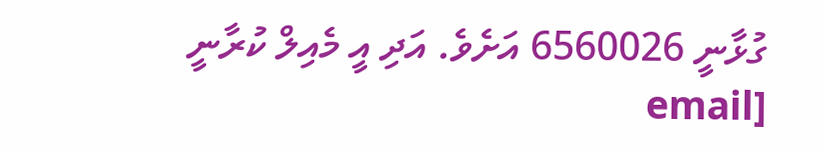ގުޅާނީ 6560026 އަށެވެ. އަދި އީ މެއިލް ކުރާނީ [email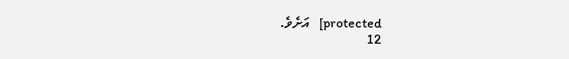protected]   އަށެވެ.
12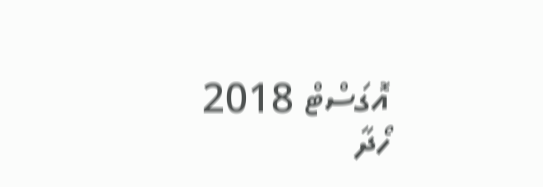އޮގަސްޓް 2018
ހޯދާ